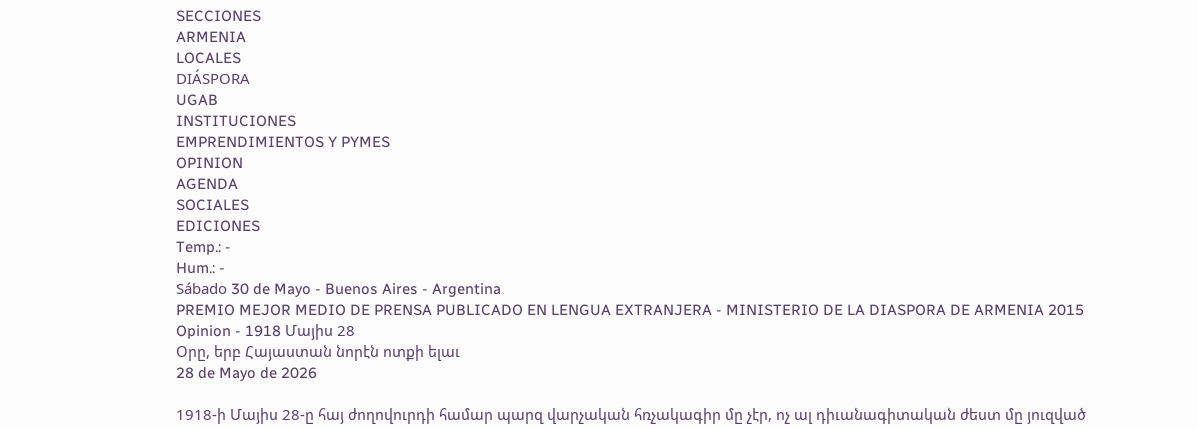SECCIONES
ARMENIA
LOCALES
DIÁSPORA
UGAB
INSTITUCIONES
EMPRENDIMIENTOS Y PYMES
OPINION
AGENDA
SOCIALES
EDICIONES
Temp.: -
Hum.: -
Sábado 30 de Mayo - Buenos Aires - Argentina
PREMIO MEJOR MEDIO DE PRENSA PUBLICADO EN LENGUA EXTRANJERA - MINISTERIO DE LA DIASPORA DE ARMENIA 2015
Opinion - 1918 Մայիս 28
Օրը, երբ Հայաստան նորէն ոտքի ելաւ
28 de Mayo de 2026

1918-ի Մայիս 28-ը հայ ժողովուրդի համար պարզ վարչական հռչակագիր մը չէր, ոչ ալ դիւանագիտական ժեստ մը յուզված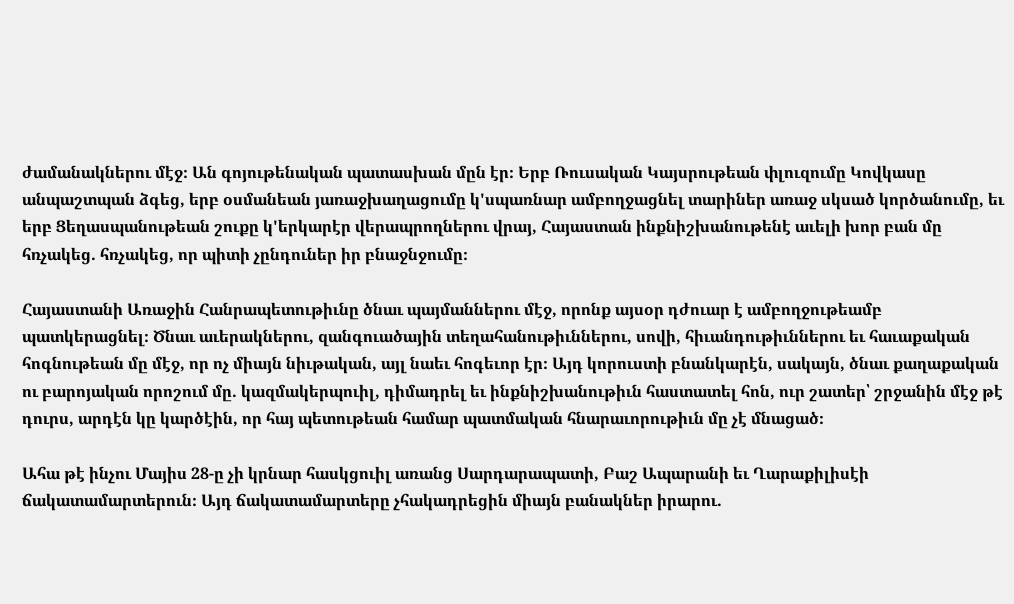ժամանակներու մէջ։ Ան գոյութենական պատասխան մըն էր։ Երբ Ռուսական Կայսրութեան փլուզումը Կովկասը անպաշտպան ձգեց, երբ օսմանեան յառաջխաղացումը կ'սպառնար ամբողջացնել տարիներ առաջ սկսած կործանումը, եւ երբ Ցեղասպանութեան շուքը կ'երկարէր վերապրողներու վրայ, Հայաստան ինքնիշխանութենէ աւելի խոր բան մը հռչակեց. հռչակեց, որ պիտի չընդուներ իր բնաջնջումը։

Հայաստանի Առաջին Հանրապետութիւնը ծնաւ պայմաններու մէջ, որոնք այսօր դժուար է ամբողջութեամբ պատկերացնել։ Ծնաւ աւերակներու, զանգուածային տեղահանութիւններու, սովի, հիւանդութիւններու եւ հաւաքական հոգնութեան մը մէջ, որ ոչ միայն նիւթական, այլ նաեւ հոգեւոր էր։ Այդ կորուստի բնանկարէն, սակայն, ծնաւ քաղաքական ու բարոյական որոշում մը. կազմակերպուիլ, դիմադրել եւ ինքնիշխանութիւն հաստատել հոն, ուր շատեր՝ շրջանին մէջ թէ դուրս, արդէն կը կարծէին, որ հայ պետութեան համար պատմական հնարաւորութիւն մը չէ մնացած։

Ահա թէ ինչու Մայիս 28-ը չի կրնար հասկցուիլ առանց Սարդարապատի, Բաշ Ապարանի եւ Ղարաքիլիսէի ճակատամարտերուն։ Այդ ճակատամարտերը չհակադրեցին միայն բանակներ իրարու.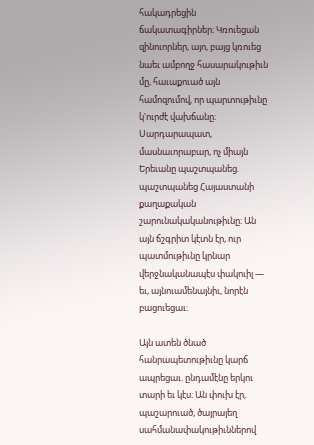հակադրեցին ճակատագիրներ։ Կռուեցան զինուորներ, այո, բայց կռուեց նաեւ ամբողջ հասարակութիւն մը, հաւաքուած այն համոզումով, որ պարտութիւնը կ'ուրժէ վախճանը։ Սարդարապատ, մասնաւորաբար, ոչ միայն Երեւանը պաշտպանեց. պաշտպանեց Հայաստանի քաղաքական շարունակականութիւնը։ Ան այն ճշգրիտ կէտն էր, ուր պատմութիւնը կրնար վերջնականապէս փակուիլ — եւ, այնուամենայնիւ, նորէն բացուեցաւ։

Այն ատեն ծնած հանրապետութիւնը կարճ ապրեցաւ. ընդամէնը երկու տարի եւ կէս։ Ան փուխ էր, պաշարուած, ծայրայեղ սահմանափակութիւններով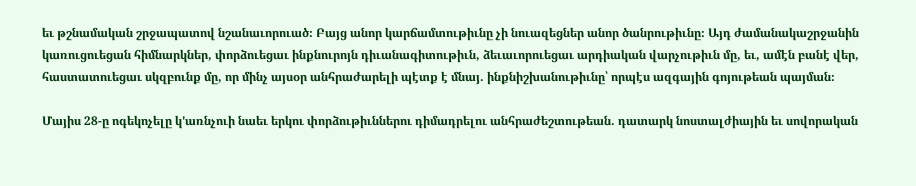եւ թշնամական շրջապատով նշանաւորուած։ Բայց անոր կարճամտութիւնը չի նուազեցներ անոր ծանրութիւնը։ Այդ ժամանակաշրջանին կառուցուեցան հիմնարկներ, փորձուեցաւ ինքնուրոյն դիւանագիտութիւն, ձեւաւորուեցաւ արդիական վարչութիւն մը, եւ, ամէն բանէ վեր, հաստատուեցաւ սկզբունք մը, որ մինչ այսօր անհրաժարելի պէտք է մնայ. ինքնիշխանութիւնը՝ որպէս ազգային գոյութեան պայման։

Մայիս 28-ը ոգեկոչելը կ'առնչուի նաեւ երկու փորձութիւններու դիմադրելու անհրաժեշտութեան. դատարկ նոստալժիային եւ սովորական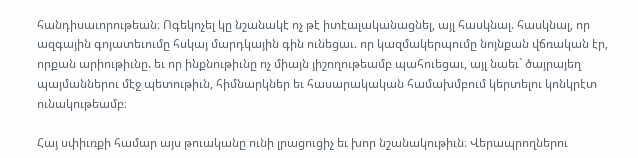հանդիսաւորութեան։ Ոգեկոչել կը նշանակէ ոչ թէ իտէալականացնել, այլ հասկնալ. հասկնալ, որ ազգային գոյատեւումը հսկայ մարդկային գին ունեցաւ. որ կազմակերպումը նոյնքան վճռական էր, որքան արիութիւնը. եւ որ ինքնութիւնը ոչ միայն յիշողութեամբ պահուեցաւ, այլ նաեւ` ծայրայեղ պայմաններու մէջ պետութիւն, հիմնարկներ եւ հասարակական համախմբում կերտելու կոնկրէտ ունակութեամբ։

Հայ սփիւռքի համար այս թուականը ունի լրացուցիչ եւ խոր նշանակութիւն։ Վերապրողներու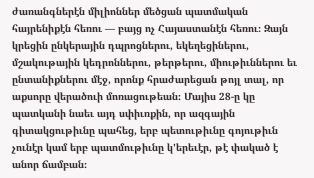ժառանգներէն միլիոններ մեծցան պատմական հայրենիքէն հեռու — բայց ոչ Հայաստանէն հեռու։ Զայն կրեցին ընկերային դպրոցներու, եկեղեցիներու, մշակութային կեդրոններու, թերթերու, միութիւններու եւ ընտանիքներու մէջ, որոնք հրաժարեցան թոյլ տալ, որ աքսորը վերածուի մոռացութեան։ Մայիս 28-ը կը պատկանի նաեւ այդ սփիւռքին, որ ազգային գիտակցութիւնը պահեց, երբ պետութիւնը գոյութիւն չունէր կամ երբ պատմութիւնը կ'երեւէր, թէ փակած է անոր ճամբան։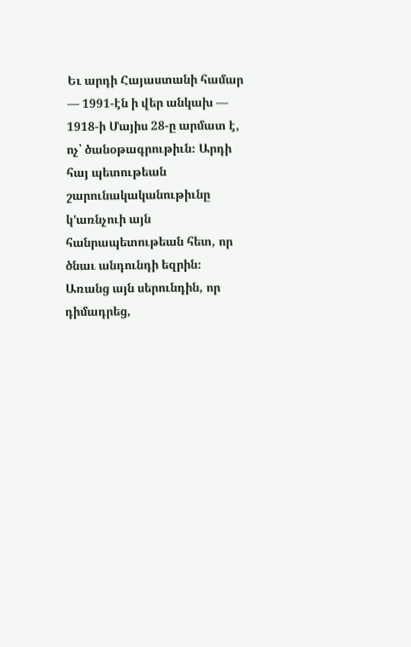Եւ արդի Հայաստանի համար — 1991-էն ի վեր անկախ — 1918-ի Մայիս 28-ը արմատ է, ոչ՝ ծանօթագրութիւն։ Արդի հայ պետութեան շարունակականութիւնը կ'առնչուի այն հանրապետութեան հետ, որ ծնաւ անդունդի եզրին։ Առանց այն սերունդին, որ դիմադրեց,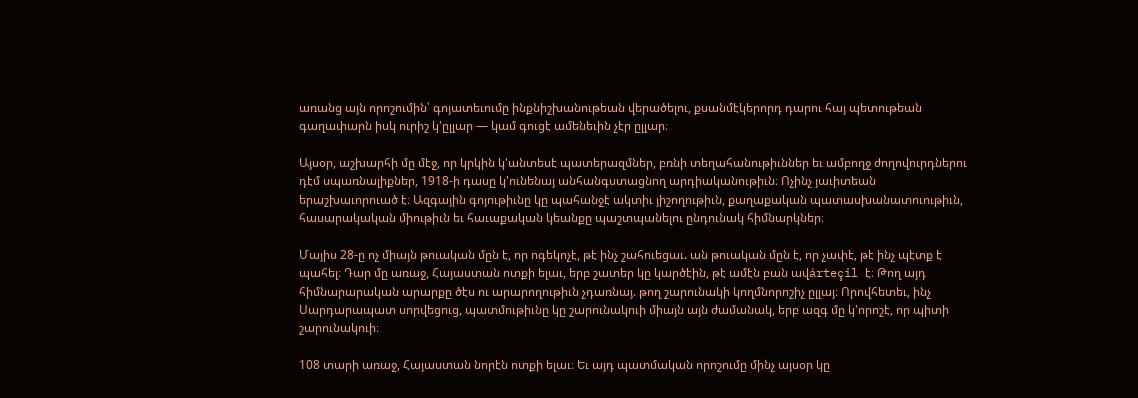առանց այն որոշումին՝ գոյատեւումը ինքնիշխանութեան վերածելու, քսանմէկերորդ դարու հայ պետութեան գաղափարն իսկ ուրիշ կ'ըլլար — կամ գուցէ ամենեւին չէր ըլլար։

Այսօր, աշխարհի մը մէջ, որ կրկին կ'անտեսէ պատերազմներ, բռնի տեղահանութիւններ եւ ամբողջ ժողովուրդներու դէմ սպառնալիքներ, 1918-ի դասը կ'ունենայ անհանգստացնող արդիականութիւն։ Ոչինչ յաւիտեան երաշխաւորուած է։ Ազգային գոյութիւնը կը պահանջէ ակտիւ յիշողութիւն, քաղաքական պատասխանատուութիւն, հասարակական միութիւն եւ հաւաքական կեանքը պաշտպանելու ընդունակ հիմնարկներ։

Մայիս 28-ը ոչ միայն թուական մըն է, որ ոգեկոչէ, թէ ինչ շահուեցաւ. ան թուական մըն է, որ չափէ, թէ ինչ պէտք է պահել։ Դար մը առաջ, Հայաստան ոտքի ելաւ, երբ շատեր կը կարծէին, թէ ամէն բան ավárteçil է։ Թող այդ հիմնարարական արարքը ծէս ու արարողութիւն չդառնայ. թող շարունակի կողմնորոշիչ ըլլայ։ Որովհետեւ, ինչ Սարդարապատ սորվեցուց, պատմութիւնը կը շարունակուի միայն այն ժամանակ, երբ ազգ մը կ'որոշէ, որ պիտի շարունակուի։

108 տարի առաջ, Հայաստան նորէն ոտքի ելաւ։ Եւ այդ պատմական որոշումը մինչ այսօր կը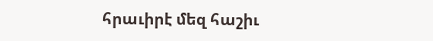հրաւիրէ մեզ հաշիւ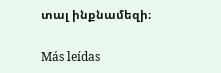տալ ինքնամեզի։

Más leídas